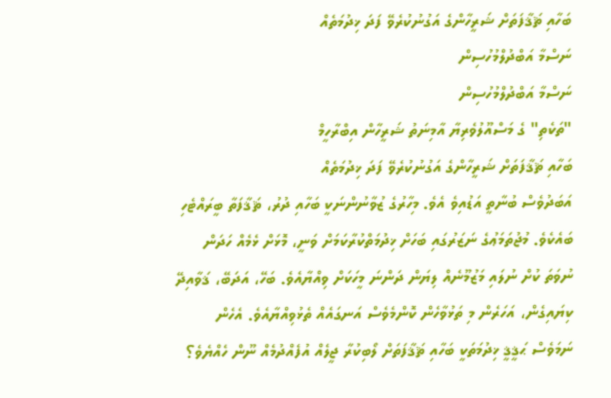ބަހާއި ޘަޤާފަތަށް ޝަރީހާންގެ އަގުނުކުރެވޭ ފަދަ ޚިދުމަތެއް
ނަސްމާ އަބްދުލްމުހުސިން
ނަސްމާ އަބްދުލްމުހުސިން
"ތަކެތި" ގެ މަސްއޫލުވެރިޔާ އާމިނަތު ޝަރީހާން އިބްރާހީމް
ބަހާއި ޘަޤާފަތަށް ޝަރީހާންގެ އަގުނުކުރެވޭ ފަދަ ޚިދުމަތެއް
އަބަދުވެސް ބުނާތީ އަޑުއިވެ އެވެ. މިހާރުގެ ޒުވާނުންނަކީ ބަހާއި ދުރު، ޘަޤާފަތާ ބީރައްޓެހި ބައެކެވެ. މުޖުތަމަޢުގެ ނަޒަރުގައި ބަހަށް ޚިދުމަތްކުރާކަމަށް ވަނީ، މޮޅަށް ޅެމެއް ހަދަން ނުވަތަ ކުށް ނުލައި މަޒުމޫނެއް ލިޔަން ދަންނަ މީހަކަށް ވިއްޔާއެވެ. ބަހޭ، އަދަބޭ، ޤަވާއިދޭ ކިޔައިގެން، އަހަރެން މި ތަޅުވާހެން ކޮންމެވެސް އަނގައެއް ތެޅުވިއްޔާއެވެ. އެހެން ނަމަވެސް ޙަޤީޤީ ޚިދުމަތަކީ ބަހާއި ޘަޤާފަތަށް ލޯބިކުރާ ޖީލެއް އުފެއްދުމެއް ނޫން ހެއްޔެވެ؟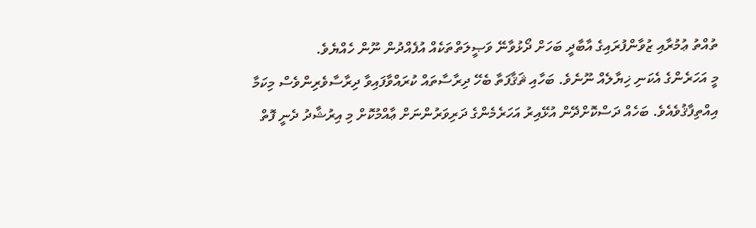ތުއްތު ޢުމުރާއި ޒުވާންފުރައިގެ އާބާދީ ބަހަށް ދޯޅުވާނޭ ވަޞީލަތްތަކެއް އުފެއްދުން ނޫން ހެއްޔެވެ.
މީ އަހަރެންގެ އެކަނި ޚިޔާލެއް ނޫނެވެ. ބަހާއި ޘަޤާފަތާ ބެހޭ ދިރާސާތައް ކުރައްވާފައިވާ ދިރާސާވެރިންވެސް މިކަމާ އިއްތިފާޤުވެއެވެ. ބަހެއް ދަސްކޮށްދޭން އުޅޭއިރު އަހަރެމެންގެ ދަރިވަރުންނަށް ޢާއްމުކޮށް މި އިރުޝާދު ދެނީ ފޮތް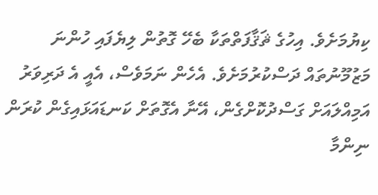ކިޔުމަށެވެ. އިހުގެ ޘަޤާފަތްތަކާ ބެހޭ ގޮތުން ލިޔެފައި ހުންނަ މަޒުމޫނުތައް ދަސްކުރުމަށެވެ. އެހެން ނަމަވެސް، އެއީ އެ ދަރިވަރު އަމިއްލައަށް ގަސްދުކޮށްގެން، އޭނާ އެގޮތަށް ކަނޑައަޅައިގެން ކުރަން ނިންމާ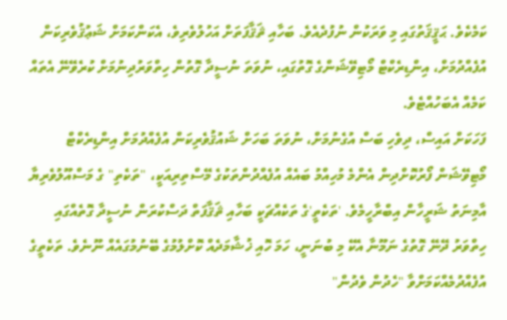ކަމެކެވެ. ޙަޤީޤަތުގައި މި ވަރަކުން ނުފުދެއެވެ. ބަހާއި ޘަޤާފަތަށް އަހުލުވެރިވެ، އެކަންކަމަށް ޝަޢުޤުވެރިކަން އުފެއްދުމަށް، އިންޑިރެކްޓް މޯޓިވޭޝަންގެ ގޮތުގައި، ނުވަތަ ނުސީދާ ގޮތުން ހިތްވަރުދިނުމަށް ކުރެވޭނޭ އެތައް ކަމެއް އެބަހުއްޓެވެ.
ފަހަކަށް އައިސް، ދިވެހި ބަސް އުގެނުމަށް، ނުވަތަ ބަހަށް ޝައުޤުވެރިކަން އުފެއްދުމަށް އިންޑިރެކްޓް މޯޓިވޭޝަން ފޯރުކޮށްދިން އެންމެ މުހިއްމު ބައެއް އުފެއްދުންތަކުގެ މޭސްތިރިއަކީ، "ތަކެތި" ގެ މަސްއޫލުވެރިޔާ އާމިނަތު ޝަރީހާން އިބްރާހީމެވެ. 'ތަކެތީ'ގެ ތަކެއްޗަކީ ބަހާއި ޘަޤާފަތް ދަސްކުރަން ނުސީދާ ގޮތެއްގައި ހިތްވަރު ދޭނޭ ގޮތުގެ ނަމޫނާ އެކޭ މި ބުނަނީ، ހަމަ ހޮއި ޚުޝާމަދެއް ކޮށްލުމުގެ ބޭނުމުގައެއް ނޫނެވެ. ތަކެތީގެ އުފެއްދުމެއްކަމަށްވާ "ހެދުން ވެދުން"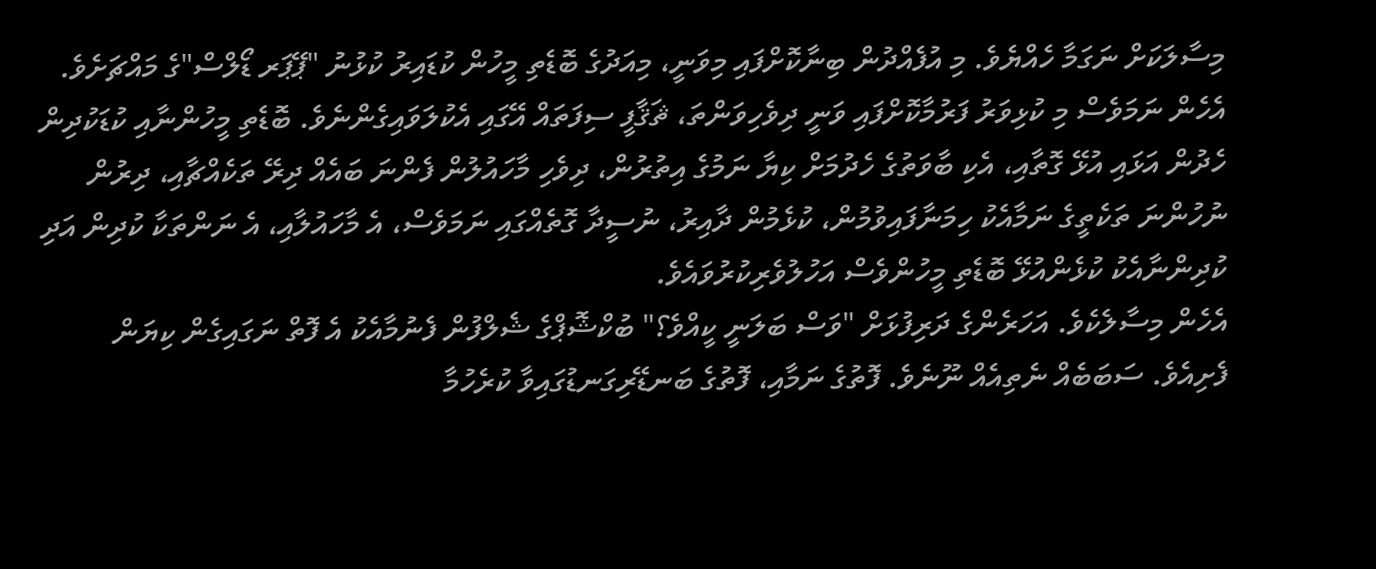މިސާލަކަށް ނަގަމާ ހެއްޔެވެ. މި އުފެއްދުން ބިނާކޮށްފައި މިވަނީ، މިއަދުގެ ބޮޑެތި މީހުން ކުޑައިރު ކުޅުނު "ޕޭޕަރ ޑޯލްސް"ގެ މައްޗަށެވެ. އެހެން ނަމަވެސް މި ކުޅިވަރު ފަރުމާކޮށްފައި ވަނީ ދިވެހިވަންތަ، ޘަޤާފީ ސިފަތައް އޭގައި އެކުލަވައިގެންނެވެ. ބޮޑެތި މީހުންނާއި ކުޑަކުދިން ހެދުން އަޅައި އުޅޭ ގޮތާއި، އެކި ބާވަތުގެ ހެދުމަށް ކިޔާ ނަމުގެ އިތުރުން، ދިވެހި މާހައުލުން ފެންނަ ބައެއް ދިރޭ ތަކެއްޗާއި، ދިރުން ނުހުންނަ ތަކެތީގެ ނަމާއެކު ހިމަނާފައިވުމުން، ކުޅެމުން ދާއިރު، ނުސީދާ ގޮތެއްގައި ނަމަވެސް، އެ މާހައުލާއި، އެ ނަންތަކާ ކުދިން އަދި ކުދިންނާއެކު ކުޅެންއުޅޭ ބޮޑެތި މީހުންވެސް އަހުލުވެރިކުރުވައެވެ.
އެހެން މިސާލެކެވެ. އަހަރެންގެ ދަރިފުޅަށް "ވަސް ބަލަނީ ކީއްވެ؟" ބުކްޝޮޕްގެ ޝެލްފުން ފެނުމާއެކު އެ ފޮތް ނަގައިގެން ކިޔަން ފެށިއެވެ. ސަބަބެއް ނެތިއެއް ނޫނެވެ. ފޮތުގެ ނަމާއި، ފޮތުގެ ބަނޑޭރިގަނޑުގައިވާ ކުރެހުމާ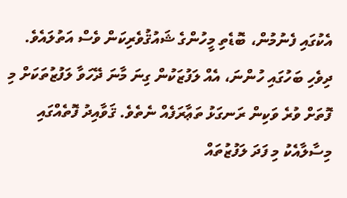އެކުގައި ފެނުމުން، ބޮޑެތި މީހުންގެ ޝައުޤުވެރިކަން ވެސް އަތުލައެވެ. ދިވެހި ބަހުގައި ހުންނަ، އެއް ލަފުޒަކުން ގިނަ މާނަ ދޭހަވާ ލަފުޒުތަކަށް މި ފޮތަށް ވުރެ ވަކިން ރަނގަޅު ތަޢާރަފެއް ނެތެވެ. ޤަވާއިދު ފޮތެއްގައި މިސާލާއެކު މި ފަދަ ލަފުޒުތައް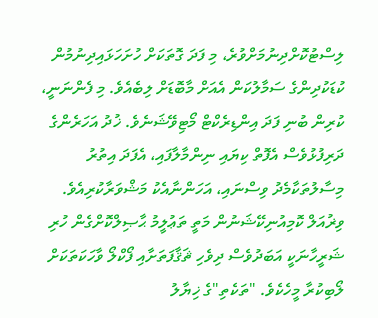ލިސްޓުކޮށްދިނުމަށްވުރެ، މި ފަދަ ގޮތަކަށް ހުށަހަޅައިދިނުމުން ކުޑަކުދިންގެ ސަމާލުކަން އެއަށް މާބޮޑަށް ލިބެއެވެ. މި ފެންނަނީ، ކުރިން ބުނި ފަދަ އިންޑިރެކްޓް މޯޓިވޭޝަނެވެ. ޚުދު އަހަރެންގެ ދަރިފުޅުވެސް އެފޮތް ކިޔައި ނިންމާލާފައި، އެފަދަ އިތުރު މިސާލުތަކާމެދު ވިސްނައި، އަހަންނާއެކު މަޝްވަރާކުރިއެވެ.
ވިޜުއަލް ކޮމިއުނިކޭޝަނުން މަތީ ތަޢުލީމު ޙާޞިލްކޮށްގެން ހުރި ޝަރީހާނަކީ އަބަދުވެސް ދިވެހި ޘަޤާފަތަށާއި ފޯކްލޯ ވާހަކަތަކަށް ލޯބިކުރާ މީހެކެވެ. "ތަކެތި"ގެ ޚިޔާލު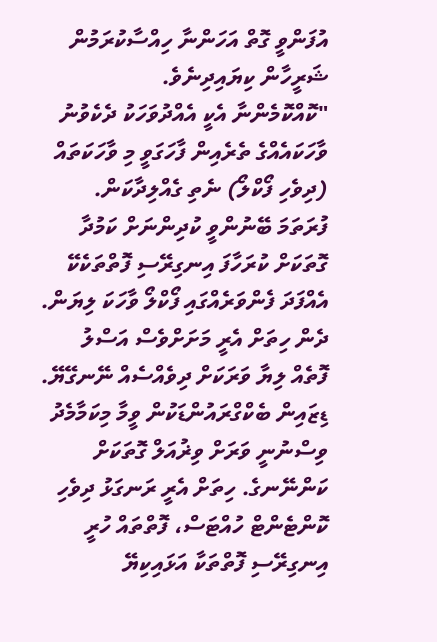އުފަންވީ ގޮތް އަހަންނާ ހިއްސާކުރަމުން ޝަރީހާން ކިޔައިދިނެވެ.
"ކޮއްކޮމެންނާ އެކީ އެއްދުވަހަކު ދެކެވުނު ވާހަކައެއްގެ ތެރެއިން ފާހަގަވީ މި ވާހަކަތައް (ދިވެހި ފޯކްލޯ) ނެތި ގެއްލިދާކަން. ފުރަތަމަ ބޭނުންވީ ކުދިންނަށް ކަމުދާ ގޮތަކަށް ކުރަހާފަ އިނގިރޭސި ފޮތްތަކެކޭ އެއްފަދަ ފެންވަރެއްގައި ފޯކްލޯ ވާހަކަ ލިޔަން. ދެން ހިތަށް އެރީ މަށަށްވެސް އަސްލު ފޮތެއް ލިޔާ ވަރަކަށް ދިވެއްސެއް ނޭނގޭޔޭ. ޑިޒައިން ބެކްގްރައުންޑަކުން ވީމާ މިކަމާމެދު ވިސްނުނީ ވަރަށް ވިޜުއަލް ގޮތަކަށް ކަންނޭނގެ. ހިތަށް އެރީ ރަނގަޅު ދިވެހި ކޮންޓެންޓް ހުއްޓަސް، ފޮތްތައް ހުރީ އިނގިރޭސި ފޮތްތަކާ އަޅައިކިޔޭ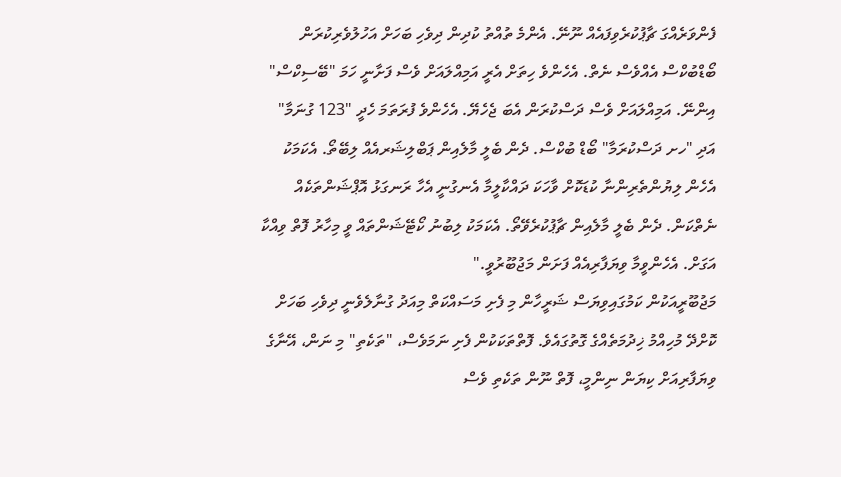ފެންވަރެއްގަ ޗާޕުކުރެވިފައެއް ނޫނޭ. އެންމެ ތުއްތު ކުދިން ދިވެހި ބަހަށް އަހުލުވެރިކުރަން ބޯޑްބުކްސް އެއްވެސް ނެތް. އެހެންވެ ހިތަށް އެރީ އަމިއްލައަށް ވެސް ފަށާނީ ހަމަ "ބޭސިކްސް" އިންނޭ. އަމިއްލައަށް ވެސް ދަސްކުރަން އެބަ ޖެހެޔޭ. އެހެންވެ ފުރަތަމަ ހެދީ "123 ގުނަމާ" އަދި "ހށ ދަސްކުރަމާ" ބޯޑް ބުކްސް. ދެން ބެލީ މާލެއިން ޕަބްލިޝަރއެއް ލިބޭތޯ. އެކަމަކު އެހެން ލިޔުންތެރިންނާ ކުޑަކޮށް ވާހަކަ ދައްކާލީމާ އެނގުނީ އެހާ ރަނގަޅު އޮޕްޝަންތަކެއް ނެތްކަން. ދެން ބެލީ މާލެއިން ޗާޕުކުރެވޭތޯ. އެކަމަކު ލިބުނު ކޯޓޭޝަންތައް ވީ މިހާރު ފޮތް ވިއްކާ އަގަށް. އެހެންވީމާ ވިޔަފާރިއެއް ފަށަން މަޖުބޫރުވީ."
މަޖުބޫރީއަކުން ކަމުގައިވިޔަސް ޝަރީހާން މި ފެށި މަސައްކަތް މިއަދު ގުނާލެވެނީ ދިވެހި ބަހަށް ކޮށްދޭ މުހިއްމު ޚިދުމަތެއްގެ ގޮތުގައެވެ. ފޮތްތަކަކުން ފެށި ނަމަވެސް، "ތަކެތި" މި ނަން، އޭނާގެ ވިޔަފާރިއަށް ކިޔަން ނިންމީ، ފޮތް ނޫން ތަކެތި ވެސް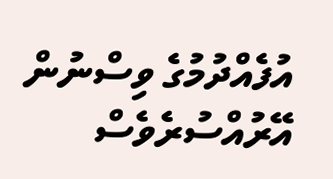އުފެއްދުމުގެ ވިސްނުން އޭރުއްސުރެވެސް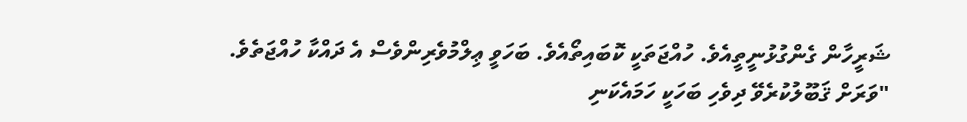ޝަރީހާން ގެންގުޅުނީތީއެވެ. ހުއްޖަތަކީ ކޮބައިތޯއެވެ. ބަހަވީ ޢިލްމުވެރިންވެސް އެ ދައްކާ ހުއްޖަތެވެ.
"ވަރަށް ޤަބޫލުކުރެވޭ ދިވެހި ބަހަކީ ހަމައެކަނި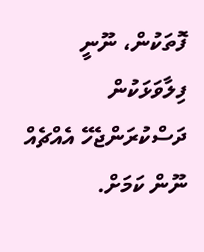ފޮތަކުން، ނޫނީ ފިލާވަޅަކުން ދަސްކުރަންޖެހޭ އެއްޗެއް ނޫން ކަމަށް.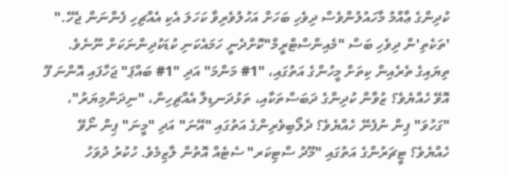ކުދިންގެ ޢާއްމު މާހައުލުންވެސް ދިވެހި ބަހަށް އަހުލުވެރިވާ ކަހަލަ އެކި އެއްޗިހި ފެންނަން ޖެހޭ."
'ތަކެތި'ން ދިވެހި ބަސް "މެއިންސްޓްރީމް"ކޮށްދެނީ ހަމައެކަނި ކުޑަކުދިންނަކަށް ނޫނެވެ. ތިޔައިގެ ތެރެއިން ކިތަށް މީހުންގެ އަތުގައި، "1# މަންމަ" އަދި "1# ބައްޕަ" ޖަހާފައި އޮންނަ ފޫ އޮވޭ ހެއްޔެވެ؟ ޒުވާން ކުދިންގެ ދަބަސްތަކާއި، ތަޅުދަނޑިލާ އެއްޗިހިން، "ނިދަންމިޔަރު"، "ގަހުވަ" ޕިން ނުފެނޭ ހެއްޔެވެ؟ ދެލޯބިވެރިންގެ އަތުގައި "އޭނަ" އަދި "މީނަ" ޕިން ނޯވޭ ހެއްޔެވެ؟ ޓީޗަރުންގެ އަތުގައި "މޫދު ސްޓިކަރ" ސެޓެއް އޮތުން ލާޒިމެވެ. ހުކުރު ދުވަހު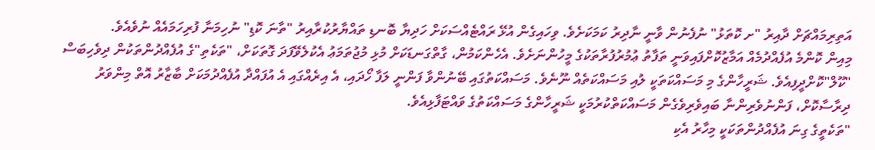އަތިރިމައްޗަށް ދާއިރު "ށ ކޮތަޅު" ނުފެނުން ވާނީ ނާދިރު ކަމަކަށެވެ. ވިހައިގެން އުޅޭ ރައްޓެއްސަކަށް ހަދިޔާ ބޮނޑި ތައްޔާރުކުރާއިރު "ތާނަ ކޮޑި" ނުހިމަނާ ފުރިހަމައެއް ނުވެއެވެ.
މިއިން ކޮންމެ އުފެއްދުމެއް އަމާޒުކޮށްފައިވަނީ ތަފާތު ޢުމުރުފުރާތަކުގެ މީހުންނަށެވެ. އެހެންކަމުން، ގާތްގަނޑަކަށް މުޅި މުޖުތަމަޢު އެކުލެވޭފަދަ ގޮތަކަށް، "ތަކެތި"ގެ އުފެއްދުންތަކުން ދިވެހިބަސް "ކޫލް"ކޮށްދީފިއެވެ. ޝަރީހާންގެ މި މަސައްކަތަކީ ލުއި މަސައްކަތެއް ނޫނެވެ. މަސައްކަތުގައި ބޭނުންވާ ފަންނީ ލަފާ ހޯދައި، އެ އިރެއްގައި އެ އުފައްދާ އުފެއްދުމަކަށް ބާޒާރު އޮތް މިންވަރު ދިރާސާކޮށް، ފަންނުވެރިންނާ ބައިވެރިވެގެން މަސައްކަތްކުރުމަކީ ޝަރީހާންގެ މަސައްކަތުގެ ވައްޓަފާޅިއެވެ.
"ތަކެތީގެ ގިނަ އުފެއްދުންތަކަކީ މިހާރު އެކި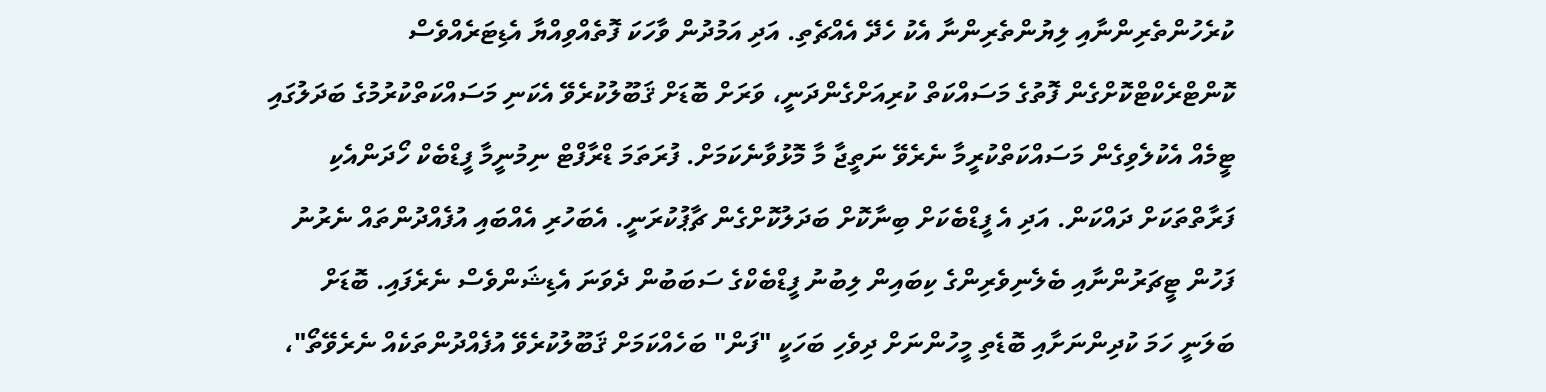ކުރެހުންތެރިންނާއި ލިޔުންތެރިންނާ އެކު ހެދޭ އެއްޗެތި. އަދި އަމުދުން ވާހަކަ ފޮތެއްވިއްޔާ އެޑިޓަރެއްވެސް ކޮންޓްރެކްޓްކޮށްގެން ފޮތުގެ މަސައްކަތް ކުރިއަށްގެންދަނީ، ވަރަށް ބޮޑަށް ޤަބޫލުކުރެވޭ އެކަނި މަސައްކަތްކުރުމުގެ ބަދަލުގައި ޓީމެއް އެކުލެވިގެން މަސައްކަތްކުރީމާ ނެރެވޭ ނަތީޖާ މާ މޮޅުވާނެކަމަށް. ފުރަތަމަ ޑްރާފްޓް ނިމުނީމާ ފީޑްބެކް ހޯދަންއެކި ފަރާތްތަކަށް ދައްކަން. އަދި އެ ފީޑްބެކަށް ބިނާކޮށް ބަދަލުކޮށްގެން ޗާޕުކުރަނީ. އެބަހުރި އެއްބައި އުފެއްދުންތައް ނެރުނު ފަހުން ޓީޗަރުންނާއި ބެލެނިވެރިންގެ ކިބައިން ލިބުނު ފީޑްބެކްގެ ސަބަބުން ދެވަނަ އެޑިޝަންވެސް ނެރެފައި. ބޮޑަށް ބަލަނީ ހަމަ ކުދިންނަށާއި ބޮޑެތި މީހުންނަށް ދިވެހި ބަހަކީ "ފަން" ބަހެއްކަމަށް ޤަބޫލުކުރެވޭ އުފެއްދުންތަކެއް ނެރެވޭތޯ"،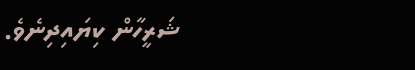ޝަރީހާން ކިޔައިދިނެވެ.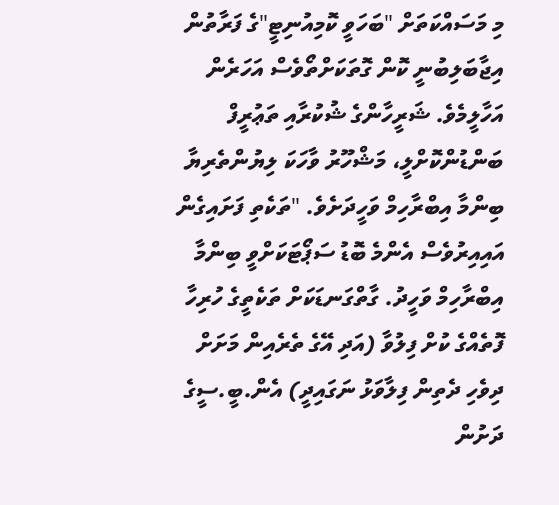މި މަސައްކަތަށް "ބަހަވީ ކޮމިއުނިޓީ"ގެ ފަރާތުން އިޖާބަލިބުނީ ކޮން ގޮތަކަށްތޯވެސް އަހަރެން އަހާލީމެވެ. ޝަރީހާންގެ ޝުކުރާއި ތަޢުރީފް ބަންޑުންކޮށްލީ، މަޝްހޫރު ވާހަކަ ލިޔުންތެރިޔާ ބިންމާ އިބްރާހިމް ވަހީދަށެވެ. "ތަކެތި ފަށައިގެން އައިއިރުވެސް އެންމެ ބޮޑު ސަޕޯޓަކަށްވީ ބިންމާ އިބްރާހިމް ވަހީދު. ގާތްގަނޑަކަށް ތަކެތީގެ ހުރިހާ ފޮތެއްގެ ކުށް ފިލުވާ (އަދި އޭގެ ތެރެއިން މަށަށް ދިވެހި ދެތިން ފިލާވަޅު ނަގައިދީ) އެން.ބީ.ސީގެ ދަށުން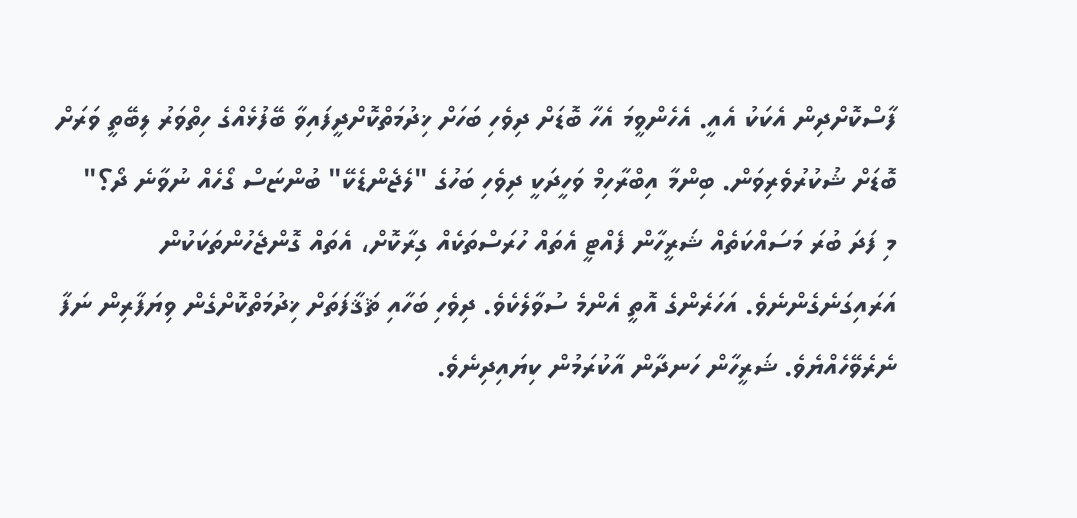ފާސްކޮށްދިން އެކަކު އެއީ. އެހެންވީމަ އެހާ ބޮޑަށް ދިވެހި ބަހަށް ޚިދުމަތްކޮށްދީފައިވާ ބޭފުޅެއްގެ ހިތްވަރު ލިބޭތީ ވަރަށް ބޮޑަށް ޝުކުރުވެރިވަން. ބިންމާ އިބްރާހިމް ވަހީދަކީ ދިވެހި ބަހުގެ "ލެޖެންޑެކޭ" ބުންޏަސް ގޯހެއް ނުވާނެ ދޯ؟"
މި ފަދަ ބުރަ މަސައްކަތެއް ޝަރީހާން ފެއްޓީ އެތައް ހުރަސްތަކެއް ގިރާކޮށް، އެތައް ގޮންޖެހުންތަކަކުން އަރައިގަނެގެންނެވެ. އަހަރެންގެ އޮތީ އެންމެ ސުވާލެކެވެ. ދިވެހި ބަހާއި ޘަޤާފަތަށް ޚިދުމަތްކޮށްގެން ވިޔަފާރިން ނަފާ ނެރެވޭހެއްޔެވެ. ޝަރީހާން ހަނދާން އާކުރަމުން ކިޔައިދިނެވެ.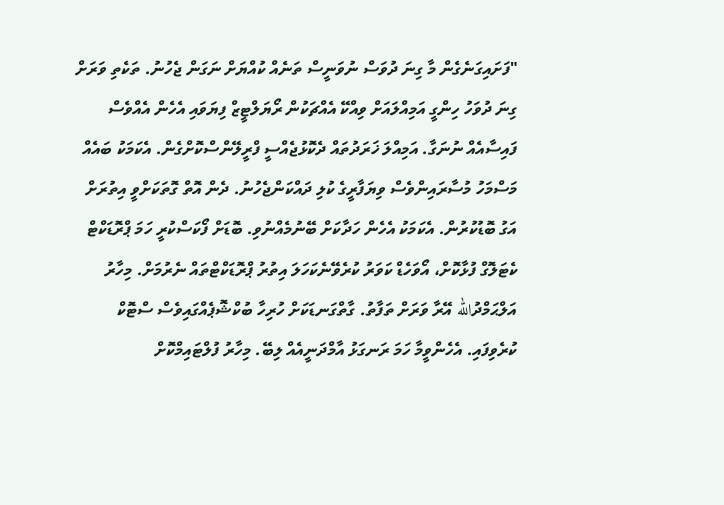"ފަށައިގަނެގެން މާ ގިނަ ދުވަސް ނުވަނީސް ތަނެއް ކުއްޔަށް ނަގަން ޖެހުނު. ތަކެތި ވަރަށް ގިނަ ދުވަހު ހިންގީ އަމިއްލައަށް ވިއްކޭ އެއްޗަކުން ރޯޔަލްޓީޒް ފިޔަވައި އެހެން އެއްވެސް ފައިސާއެއް ނުނަގާ. އަމިއްލަ ޚަރަދުތައް ދެކޮޅުޖެއްސީ ފްރީލޭންސްކޮށްގެން. އެކަމަކު ބައެއް މަސްމަހު މުސާރައިންވެސް ވިޔަފާރީގެ ކުލި ދައްކަންޖެހުނު. ދެން އޮތް ގޮތަކަށްވީ އިތުރަށް އަގު ބޮޑުކުރުން. އެކަމަކު އެހެން ހަދާކަށް ބޭނުމެއްނުވި. ބޮޑަށް ފޯކަސްކުރީ ހަމަ ޕްރޮޑަކްޓް ކެޓަލޮގް ފުޅާކޮށް، އޯވަހެޑް ކަވަރު ކުރެވޭނެކަހަލަ އިތުރު ޕްރޮޑަކްޓްތައް ނެރުމަށް. މިހާރު އަލްޙަމްދުالله އޭރާ ވަރަށް ތަފާތު. ގާތްގަނޑަކަށް ހުރިހާ ބުކްޝޮޕެއްގައިވެސް ސްޓޮކް ކުރެވިފައި. އެހެންވީމާ ހަމަ ރަނގަޅު އާމްދަނީއެއް ލިބޭ. މިހާރު ފުލްޓައިމްކޮށް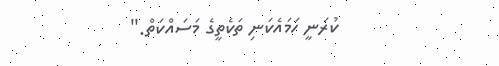ކުރަނީ ހަމައެކަނި ތަކެތީގެ މަސައްކަތް."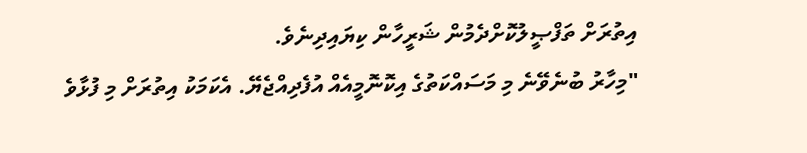އިތުރަށް ތަފްޞީލުކޮށްދެމުން ޝަރީހާން ކިޔައިދިނެވެ.
"މިހާރު ބުނެވޭނެ މި މަސައްކަތުގެ އިކޮނޮމީއެއް އުފެދިއްޖެޔޭ. އެކަމަކު އިތުރަށް މި ފުޅާވެ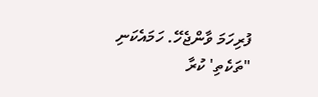ފުރިހަމަ ވާންޖެހޭ. ހަމައެކަނި "ތަކެތި' ކުރާ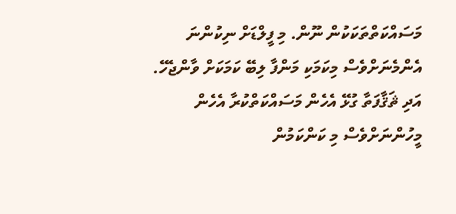މަސައްކަތްތަކަކުން ނޫން. މި ފީލްޑަށް ނިކުންނަ އެންމެނަށްވެސް މިކަމަކި މަންފާ ލިބޭ ކަމަކަށް ވާންޖެހޭ. އަދި ޘަޤާފަތާ ގުޅޭ އެހެން މަސައްކަތްކުރާ އެހެން މީހުންނަށްވެސް މި ކަންކަމުން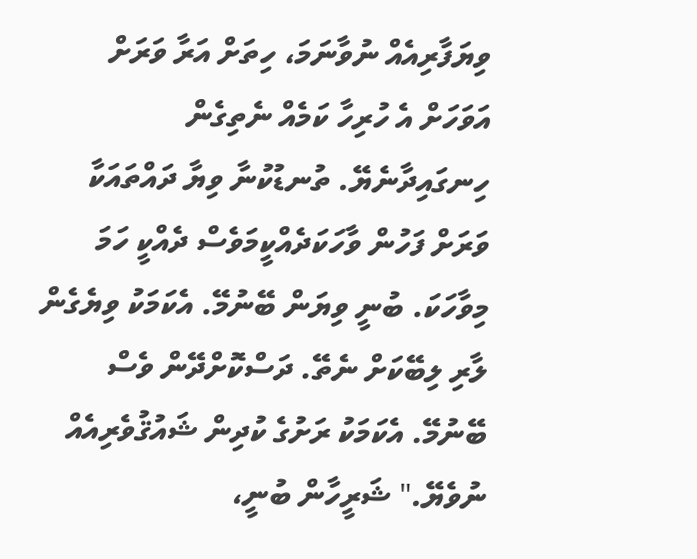ވިޔަފާރިއެއް ނުވާނަމަ، ހިތަށް އަރާ ވަރަށް އަވަހަށް އެ ހުރިހާ ކަމެއް ނެތިގެން ހިނގައިދާނެޔޭ. ތުނޑުކުނާ ވިޔާ ދައްތައަކާ ވަރަށް ފަހުން ވާހަކަދެއްކީމަވެސް ދެއްކީ ހަމަ މިވާހަކަ. ބުނީ ވިޔަން ބޭނުމޭ. އެކަމަކު ވިޔެގެން ލާރި ލިބޭކަށް ނެތޭ. ދަސްކޮށްދޭން ވެސް ބޭނުމޭ. އެކަމަކު ރަށުގެ ކުދިން ޝައުޤުވެރިއެއް ނުވެޔޭ." ޝަރީހާން ބުނީ،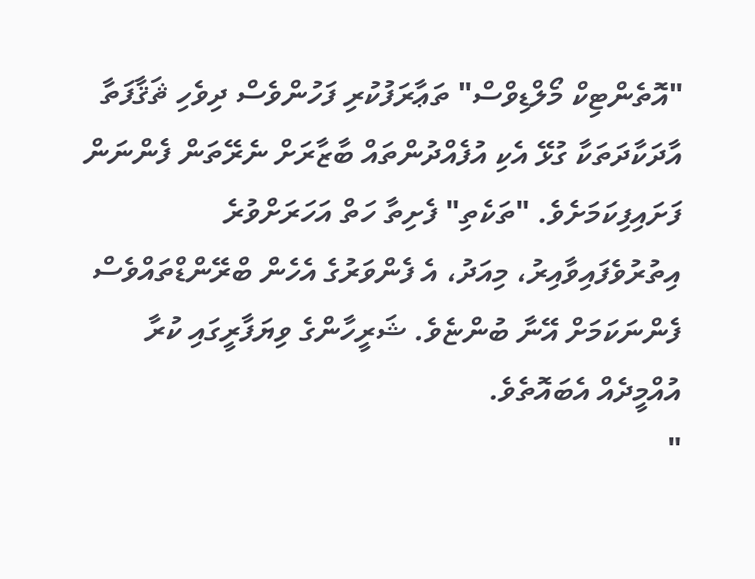"އޮތެންޓިކް މޯލްޑިވްސް" ތަޢާރަފުކުރި ފަހުންވެސް ދިވެހި ޘަޤާފަތާ އާދަކާދަތަކާ ގުޅޭ އެކި އުފެއްދުންތައް ބާޒާރަށް ނެރޭތަން ފެންނަން ފަށައިފިކަމަށެވެ. "ތަކެތި" ފެށިތާ ހަތް އަހަރަށްވުރެ އިތުރުވެފައިވާއިރު، މިއަދު، އެ ފެންވަރުގެ އެހެން ބްރޭންޑްތައްވެސް ފެންނަކަމަށް އޭނާ ބުންޏެވެ. ޝަރީހާންގެ ވިޔަފާރީގައި ކުރާ އުއްމީދެއް އެބައޮތެވެ.
"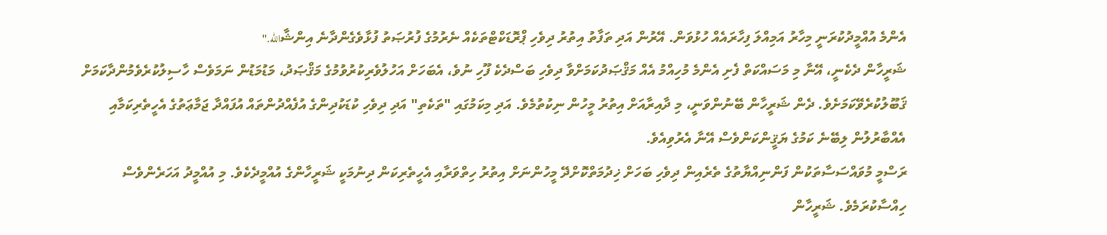އެންމެ އުއްމީދުކުރަނީ މިހާރު އަމިއްލަ ފިހާރައެއް ހުޅުވަން. އޭރުން އަދި ތަފާތު އިތުރު ދިވެހި ޕްރޮޑަކްޓްތަކެއް ނެރުމުގެ ފުރުޞަތު ފުޅާވެގެންދާނެ އިންޝާالله."
ޝަރީހާން ދެކެނީ، އޭނާ މި މަސައްކަތް ފެށި އެންމެ މުހިއްމު އެއް މަޤްޞަދުކަމަށްވާ ދިވެހި ބަސްދެކެ ފޫހި ނުވެ، އެބަހަށް އަހުލުވެރިކުރުވުމުގެ މަޤްޞަދު، މަޑުމަޑުން ނަމަވެސް ހާސިލުކުރެވެމުންދާކަމަށް ޤަބޫލުކުރެވޭކަމަށެވެ. ދެން ޝަރީހާން ބޭނުންވަނީ، މި ދާއިރާއަށް އިތުރު މީހުން ނިކުތުމެވެ. އަދި މިކަމުގައި "ތަކެތި" އަދި ދިވެހި ކުޑަކުދިންގެ އުފެއްދުންތައް އުފައްދާ ޖަމާޢަތުގެ އެހީތެރިކަމާއި އެއްބާރުލުން ލިބޭނެ ކަމުގެ ޔަޤީންކަންވެސް އޭނާ އެރުވިއެވެ.
ރަސްމީ މުވައްސަސާތަކުން ފަންނިއްޔާތުގެ ތެރެއިން ދިވެހި ބަހަށް ޚިދުމަތްކޮށްދޭ މީހުންނަށް އިތުރު ހިތްވަރާއި އެހީތެރިކަން ދިނުމަކީ ޝަރީހާންގެ އުއްމީދެކެވެ. މި އުއްމީދު އަހަރެންވެސް ހިއްސާކުރަމެވެ. ޝަރީހާން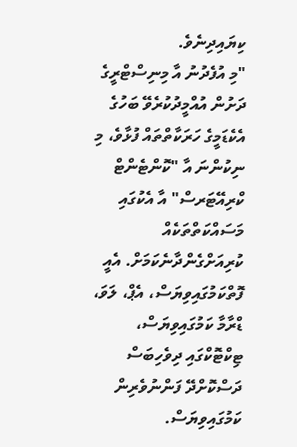ކިޔައިދިނެވެ.
"މި އުފެދުނު އާ މިނިސްޓްރީގެ ދަށުން އުއްމީދުކުރެވޭ ބަހުގެ އެކެޑަމީގެ ހަރަކާތްތައް ފުޅާވެ، މި ނިކުންނަ އާ "ކޮންޓެންޓް ކްރިއޭޓަރސް" އާ އެކުގައި މަސައްކަތްތަކެއް ކުރިއަށްގެންދާނެކަމަށް. އެއީ ފޮތްކަމުގައިވިޔަސް، އެޕް، ލަވަ، ޑްރާމާ ކަމުގައިވިޔަސް، ޓިކްޓޮކްގައި ދިވެހިބަސް ދަސްކޮށްދޭ ފަންނުވެރިން ކަމުގައިވިޔަސް.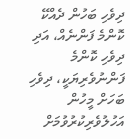ދިވެހި ބަހުން ދެއްކޭ ކޮންމެ ފަންނެއް، އަދި ދިވެހި ކޮންމެ ފަންނުވެރިޔަކީ، ދިވެހި ބަހަށް މީހުން އަހުލުވެރިކުރުވުމަށް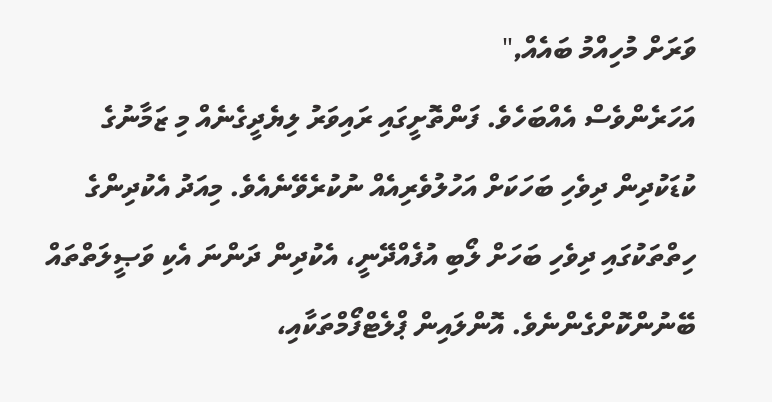ވަރަށް މުހިއްމު ބައެއް,"
އަހަރެންވެސް އެއްބަހެވެ. ފަންތޮށީގައި ރައިވަރު ލިޔެދީގެނެއް މި ޒަމާނުގެ ކުޑަކުދިން ދިވެހި ބަހަކަށް އަހުލުވެރިއެއް ނުކުރެވޭނެއެވެ. މިއަދު އެކުދިންގެ ހިތްތަކުގައި ދިވެހި ބަހަށް ލޯބި އުފެއްދޭނީ، އެކުދިން ދަންނަ އެކި ވަޞީލަތްތައް ބޭނުންކޮށްގެންނެވެ. އޮންލައިން ޕްލެޓްފޯމްތަކާއި،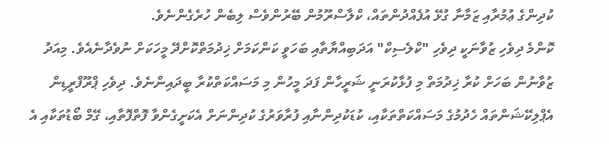ކުދިންގެ ޢުމުރާއި ޒަމާނާ ގުޅޭ އުފެއްދުންތައް، ކްލާސްރޫމުން ބޭރުންވެސް ލިބެން ހުރެގެންނެވެ.
ކޮންމެ ދިވެހި ޒުވާނަކީ ދިވެހި "ކްލެސިކް" އަދަބިއްޔާތާއި ބަހަވީ ކަންކަމަށް ޚިދުމަތްކޮށްދޭ މީހަކަށް ނުވެދާނެއެވެ. މިއަދު ޒުވާނުން ބަހަށް ކުރާ ޚިދުމަތް މި ފުޅާކުރަނީ ޝަރީހާން ފަދަ މީހުން މި މަސައްކަތްކުރާ ބީދައިންނެވެ. ދިވެހި ޕްރޫފްރީޑިން އެޕްލިކޭޝަންތައް ހެދުމުގެ މަސައްކަތްތަކާއި، ކުޑަކުދިންނާއި ފުރާވަރުގެ ކުދިންނަށް އެކަށީގެންވާ ފޮތްފޮތާއި، ގޭމް ބޯޑުތަކާއި އެ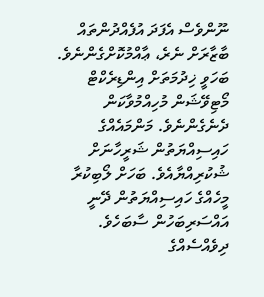ނޫންވެސް އެފަދަ އުފެއްދުންތައް ބާޒާރަށް ނެރެ، ޢާއްމުކޮށްގެންނެވެ. ބަހަވީ ޚިދުމަތަށް އިންޑިރެކްޓް މޯޓިވޭޝަން މުހިއްމުވާކަން ދެނެގެންނެވެ. މަންމައެއްގެ ހައިސިއްޔަތުން ޝަރީހާނަށް ޝުކުރިއްޔާއެވެ. ބަހަށް ލޯބިކުރާ މީހެއްގެ ހައިސިއްޔަތުން ދޭނީ އައްސަރިބަހުން ސާބަހެވެ. ދިވެއްސެއްގެ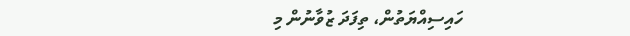ހައިސިއްޔަތުން، ތިފަދަ ޒުވާނުން މި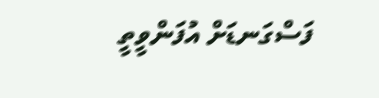ފަސްގަނޑަށް އުފަންވީތީ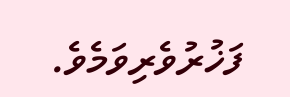ފަޚުރުވެރިވަމެވެ.